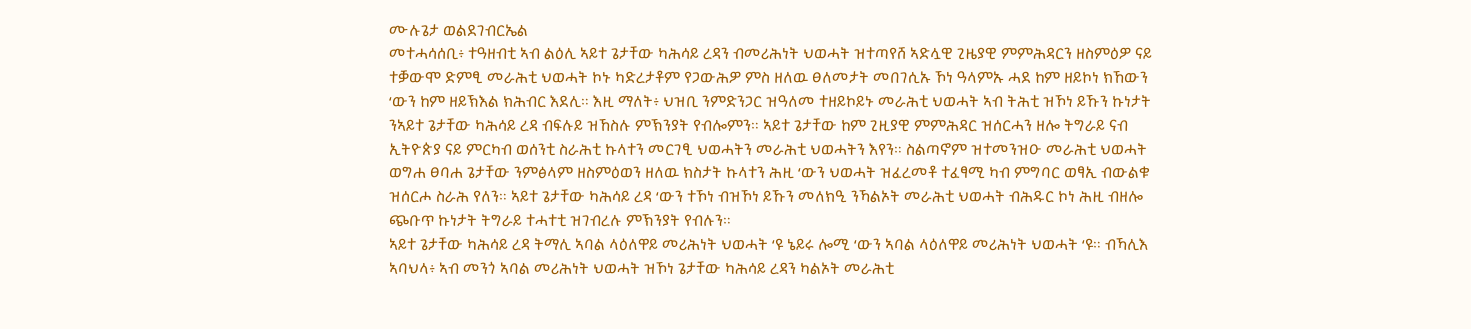ሙሉጌታ ወልደገብርኤል
መተሓሳሰቢ፥ ተዓዘብቲ ኣብ ልዕሊ ኣይተ ጌታቸው ካሕሳይ ረዳን ብመሪሕነት ህወሓት ዝተጣየሸ ኣድሏዊ ጊዜያዊ ምምሕዳርን ዘስምዕዎ ናይ ተቓውሞ ድምፂ መራሕቲ ህወሓት ኮኑ ካድረታቶም የጋውሕዎ ምስ ዘለዉ ፀለመታት መበገሲኡ ኾነ ዓላምኡ ሓደ ከም ዘይኮነ ክኸውን ‘ውን ከም ዘይኽእል ክሕብር እደሊ። እዚ ማለት፥ ህዝቢ ንምድንጋር ዝዓለመ ተዘይኮይኑ መራሕቲ ህወሓት ኣብ ትሕቲ ዝኾነ ይኹን ኩነታት ንኣይተ ጌታቸው ካሕሳይ ረዳ ብፍሉይ ዝኸስሉ ምኽንያት የብሎምን። ኣይተ ጌታቸው ከም ጊዚያዊ ምምሕዳር ዝሰርሓን ዘሎ ትግራይ ናብ ኢትዮጵያ ናይ ምርካብ ወሰንቲ ስራሕቲ ኩላተን መርገፂ ህወሓትን መራሕቲ ህወሓትን እየን። ስልጣኖም ዝተመንዝዑ መራሕቲ ህወሓት ወግሐ ፀባሐ ጌታቸው ንምፅላም ዘስምዕወን ዘለዉ ክስታት ኩላተን ሕዚ ‘ውን ህወሓት ዝፈረመቶ ተፈፃሚ ካብ ምግባር ወፃኢ ብውልቁ ዝሰርሖ ስራሕ የለን። ኣይተ ጌታቸው ካሕሳይ ረዳ ‘ውን ተኾነ ብዝኾነ ይኹን መለክዒ ንኻልኦት መራሕቲ ህወሓት ብሕዱር ኮነ ሕዚ ብዘሎ ጭቡጥ ኩነታት ትግራይ ተሓተቲ ዝገብረሉ ምኽንያት የብሉን።
ኣይተ ጌታቸው ካሕሳይ ረዳ ትማሊ ኣባል ላዕለዋይ መሪሕነት ህወሓት ‘ዩ ኔይሩ ሎሚ ‘ውን ኣባል ላዕለዋይ መሪሕነት ህወሓት ‘ዩ። ብኻሊእ ኣባህላ፥ ኣብ መንጎ ኣባል መሪሕነት ህወሓት ዝኾነ ጌታቸው ካሕሳይ ረዳን ካልኦት መራሕቲ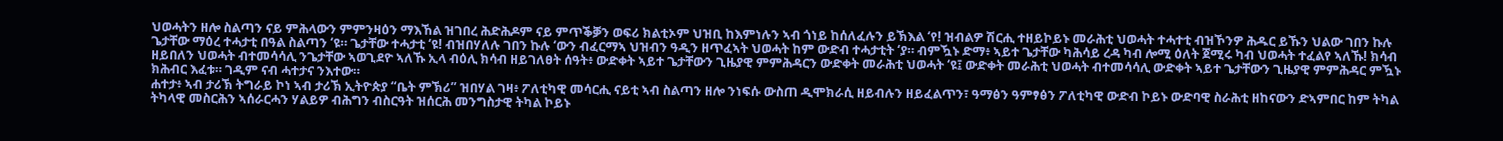ህወሓትን ዘሎ ስልጣን ናይ ምሕላውን ምምንዛዕን ማእኸል ዝገበረ ሕድሕዶም ናይ ምጥቕቓን ወፍሪ ክልቲኦም ህዝቢ ከእምነሉን ኣብ ጎነይ ከሰለፈሉን ይኽእል ‘የ! ዝብልዎ ሽርሒ ተዘይኮይኑ መራሕቲ ህወሓት ተሓተቲ ብዝኾንዎ ሕዱር ይኹን ህልው ገበን ኩሉ ጌታቸው ማዕረ ተሓታቲ በዓል ስልጣን ‘ዩ። ጌታቸው ተሓታቲ ‘ዩ! ብዝበሃለሉ ገበን ኩሉ ‘ውን ብፈርማኣ ህዝብን ዓዲን ዘጥፈኣት ህወሓት ከም ውድብ ተሓታቲት ‘ያ። ብምዃኑ ድማ፥ ኣይተ ጌታቸው ካሕሳይ ረዳ ካብ ሎሚ ዕለት ጀሚሩ ካብ ህወሓት ተፈልየ ኣለኹ! ክሳብ ዘይበለን ህወሓት ብተመሳሳሊ ንጌታቸው ኣወጊደዮ ኣለኹ ኢላ ብዕሊ ክሳብ ዘይገለፀት ሰዓት፥ ውድቀት ኣይተ ጌታቸውን ጊዜያዊ ምምሕዳርን ውድቀት መራሕቲ ህወሓት ‘ዩ፤ ውድቀት መራሕቲ ህወሓት ብተመሳሳሊ ውድቀት ኣይተ ጌታቸውን ጊዜያዊ ምምሕዳር ምዃኑ ክሕብር እፈቱ። ገዲም ናብ ሓተታና ንእተው።
ሐተታ፥ ኣብ ታሪኽ ትግራይ ኮነ ኣብ ታሪኽ ኢትዮጵያ “ቤት ምኽሪ” ዝበሃል ገዛ፥ ፖለቲካዊ መሳርሒ ናይቲ ኣብ ስልጣን ዘሎ ንነፍሱ ውስጠ ዲሞክራሲ ዘይብሉን ዘይፈልጥን፣ ዓማፅን ዓምፃፅን ፖለቲካዊ ውድብ ኮይኑ ውድባዊ ስራሕቲ ዘከናውን ድኣምበር ከም ትካል ትካላዊ መስርሕን ኣሰራርሓን ሃልይዎ ብሕግን ብስርዓት ዝሰርሕ መንግስታዊ ትካል ኮይኑ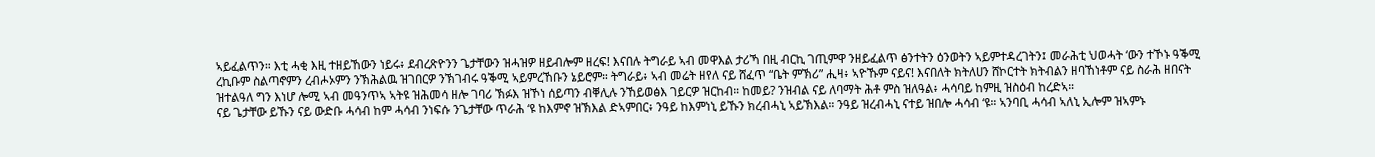ኣይፈልጥን። እቲ ሓቂ እዚ ተዘይኸውን ነይሩ፥ ደብረጽዮንን ጌታቸውን ዝሓዝዎ ዘይብሎም ዘረፍ! እናበሉ ትግራይ ኣብ መዋእል ታሪኻ በዚ ብርኪ ገጢምዋ ንዘይፈልጥ ፅንተትን ዕንወትን ኣይምተዳረገትን፤ መራሕቲ ህወሓት ‘ውን ተኾኑ ዓቕሚ ረኪቡም ስልጣኖምን ረብሖኦምን ንኽሕልዉ ዝገበርዎ ንኽገብሩ ዓቕሚ ኣይምረኸቡን ኔይሮም። ትግራይ፥ ኣብ መሬት ዘየለ ናይ ሸፈጥ “ቤት ምኽሪ” ሒዛ፥ ኣዮኹም ናይና! እናበለት ክትለሀን ሸኮርተት ክትብልን ዘባኸነቶም ናይ ስራሕ ዘበናት ዝተልዓለ ግን እነሆ ሎሚ ኣብ መዓንጥኣ ኣትዩ ዝሕመሳ ዘሎ ገባሪ ኽፉእ ዝኾነ ሰይጣን ብቐሊሉ ንኸይወፅእ ገይርዎ ዝርከብ። ከመይ? ንዝብል ናይ ለባማት ሕቶ ምስ ዝለዓል፥ ሓሳባይ ከምዚ ዝስዕብ ከረድኣ።
ናይ ጌታቸው ይኹን ናይ ውድቡ ሓሳብ ከም ሓሳብ ንነፍሱ ንጌታቸው ጥራሕ ‘ዩ ከእምኖ ዝኽእል ድኣምበር፥ ንዓይ ከእምነኒ ይኹን ክረብሓኒ ኣይኽእል። ንዓይ ዝረብሓኒ ናተይ ዝበሎ ሓሳብ ‘ዩ። ኣንባቢ ሓሳብ ኣለኒ ኢሎም ዝኣምኑ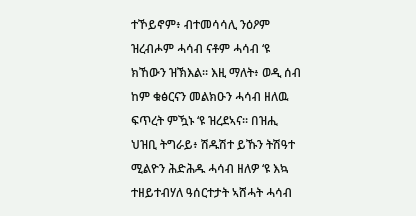ተኾይኖም፥ ብተመሳሳሊ ንዕዖም ዝረብሖም ሓሳብ ናቶም ሓሳብ ‘ዩ ክኸውን ዝኽእል። እዚ ማለት፥ ወዲ ሰብ ከም ቁፅርናን መልክዑን ሓሳብ ዘለዉ ፍጥረት ምዃኑ ‘ዩ ዝረደኣና። በዝሒ ህዝቢ ትግራይ፥ ሽዱሽተ ይኹን ትሽዓተ ሚልዮን ሕድሕዱ ሓሳብ ዘለዎ ‘ዩ እኳ ተዘይተብሃለ ዓሰርተታት ኣሸሓት ሓሳብ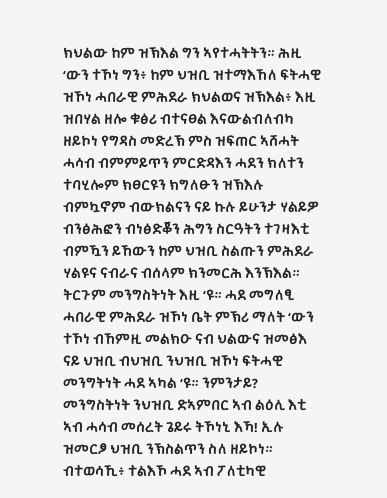ክህልው ከም ዝኽእል ግን ኣየተሓትትን። ሕዚ ‘ውን ተኾነ ግን፥ ከም ህዝቢ ዝተማእኸለ ፍትሓዊ ዝኾነ ሓበራዊ ምሕደራ ክህልወና ዝኽእል፥ እዚ ዝበሃል ዘሎ ቁፅሪ ብተናፀል እናውልብለብካ ዘይኮነ የግዳስ መድረኽ ምስ ዝፍጠር ኣሸሓት ሓሳብ ብምምይጥን ምርድዳእን ሓደን ክለተን ተባሂሎም ክፀርዩን ክግለፁን ዝኽእሉ ብምኳኖም ብውክልናን ናይ ኩሉ ይሁንታ ሃልይዎ ብንፅሕፎን ብነፅድቖን ሕግን ስርዓትን ተገዛእቲ ብምዃን ይኸውን ከም ህዝቢ ስልጡን ምሕደራ ሃልዩና ናብራና ብሰላም ክንመርሕ እንኽእል። ትርጉም መንግስትነት እዚ ‘ዩ። ሓደ መግለፂ ሓበራዊ ምሕደራ ዝኾነ ቤት ምኽሪ ማለት ‘ውን ተኾነ ብኸምዚ መልክዑ ናብ ህልውና ዝመፅእ ናይ ህዝቢ ብህዝቢ ንህዝቢ ዝኾነ ፍትሓዊ መንግትነት ሓደ ኣካል ‘ዩ። ንምንታይ? መንግስትነት ንህዝቢ ድኣምበር ኣብ ልዕሊ እቲ ኣብ ሓሳብ መሰረት ጌይሩ ትኾነኒ እኻ! ኢሉ ዝመርፆ ህዝቢ ንኽስልጥን ስለ ዘይኮነ። ብተወሳኺ፥ ተልእኾ ሓደ ኣብ ፖለቲካዊ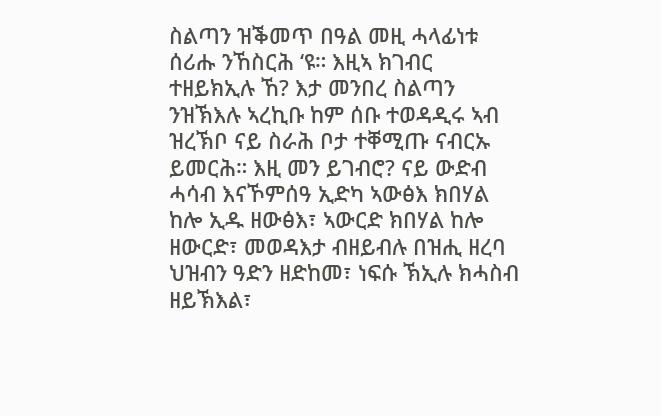ስልጣን ዝቕመጥ በዓል መዚ ሓላፊነቱ ሰሪሑ ንኸስርሕ ‘ዩ። እዚኣ ክገብር ተዘይክኢሉ ኸ? እታ መንበረ ስልጣን ንዝኽእሉ ኣረኪቡ ከም ሰቡ ተወዳዲሩ ኣብ ዝረኽቦ ናይ ስራሕ ቦታ ተቐሚጡ ናብርኡ ይመርሕ። እዚ መን ይገብሮ? ናይ ውድብ ሓሳብ እናኾምሰዓ ኢድካ ኣውፅእ ክበሃል ከሎ ኢዱ ዘውፅእ፣ ኣውርድ ክበሃል ከሎ ዘውርድ፣ መወዳእታ ብዘይብሉ በዝሒ ዘረባ ህዝብን ዓድን ዘድከመ፣ ነፍሱ ኽኢሉ ክሓስብ ዘይኽእል፣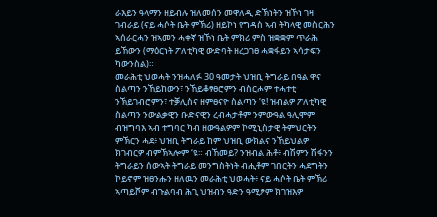ራእይን ዓላማን ዘይብሉ ዝለመሰን መዋለዲ ድኽነትን ዝኾነ ገዛ ገብራይ (ናይ ሓሶት ቤት ምኽሪ) ዘይኮነ የግዳስ ኣብ ትካላዊ መስርሕን ኣሰራርሓን ዝኣመን ሓቀኛ ዝኾነ ቤት ምክሪ ምስ ዝቋቋም ጥራሕ ይኸውን (ማዕርነት ፖለቲካዊ ውድባት ዘረጋገፀ ሓቋፋይን ኣሳታፍን ካውንስል)።
መራሕቲ ህወሓት ንዝሓለፉ 30 ዓመታት ህዝቢ ትግራይ በዓል ዋና ስልጣን ንኸይከውን፣ ንኸይቆፃፀሮምን ብስርሖም ተሓተቲ ንኽይገብሮምን፣ ተቓሊስና ዘምፀናዮ ስልጣን ‘ዩ! ዝብልዎ ፖለቲካዊ ስልጣን ንውልቃዊን ቡድናዊን ረብሓታቶም ንምውዓል ዓሊሞም ብዝግባእ ኣብ ተግባር ካብ ዘውዓልዎም ኮሚኒስታዊ ትምህርትን ምኽርን ሓደ፥ ህዝቢ ትግራይ ከም ህዝቢ ውክልና ንኸይህልዎ ክገብርዎ ብምኽኣሎም ‘ዩ። ብኸመይ? ንዝብል ሕቶ፥ ብሽምን ሽፋንን ትግራይን ሰውኣት ትግራይ መንግስትነት ብሒቶም ገበርትን ሓደግትን ኮይኖም ዝፀንሑን ዘለዉን መራሕቲ ህወሓት፥ ናይ ሓሶት ቤት ምኽሪ ኣጣይሾም ብጉልባብ ሕጊ ህዝብን ዓድን ዓሚፆም ክገዝእዎ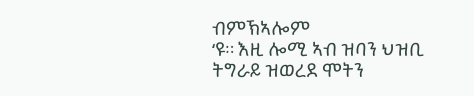ብምኽኣሎም
‘ዩ። እዚ ሎሚ ኣብ ዝባን ህዝቢ ትግራይ ዝወረደ ሞትን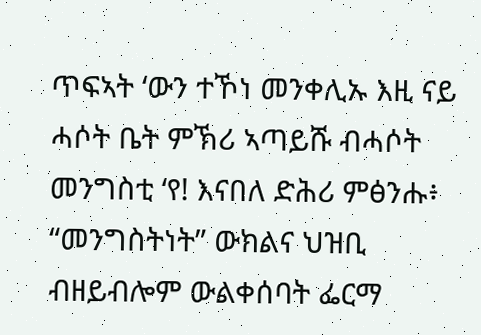ጥፍኣት ‘ውን ተኾነ መንቀሊኡ እዚ ናይ ሓሶት ቤት ምኽሪ ኣጣይሹ ብሓሶት መንግስቲ ‘የ! እናበለ ድሕሪ ምፅንሑ፥ “መንግስትነት” ውክልና ህዝቢ ብዘይብሎም ውልቀሰባት ፌርማ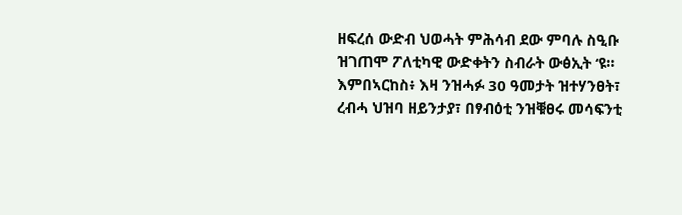ዘፍረሰ ውድብ ህወሓት ምሕሳብ ደው ምባሉ ስዒቡ ዝገጠሞ ፖለቲካዊ ውድቀትን ስብራት ውፅኢት ‘ዩ። እምበኣርከስ፥ እዛ ንዝሓፉ 30 ዓመታት ዝተሃንፀት፣ ረብሓ ህዝባ ዘይንታያ፣ በፃብዕቲ ንዝቑፀሩ መሳፍንቲ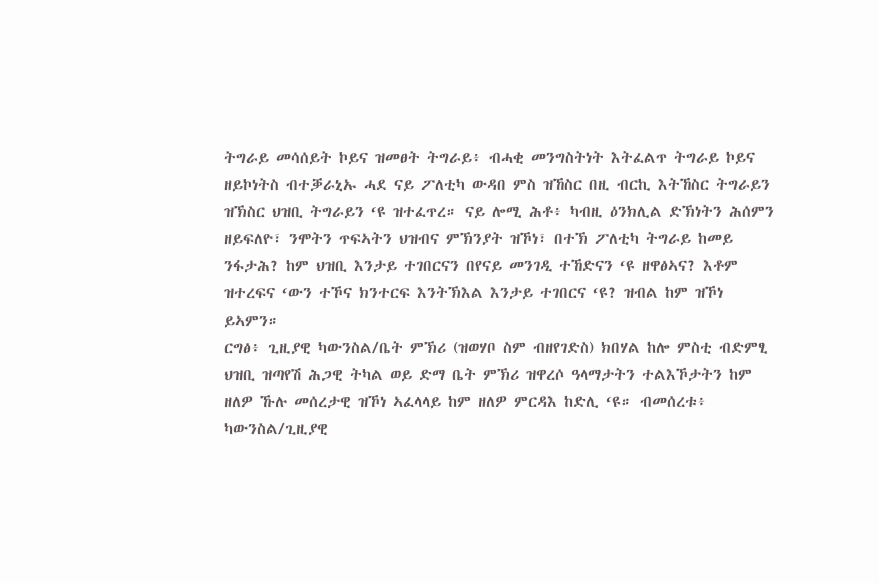ትግራይ መሳሰይት ኮይና ዝመፀት ትግራይ፥ ብሓቂ መንግስትነት እትፈልጥ ትግራይ ኮይና ዘይኮነትስ ብተቓራኒኡ ሓደ ናይ ፖለቲካ ውዳበ ምስ ዝኸስር በዚ ብርኪ እትኸስር ትግራይን ዝኽስር ህዝቢ ትግራይን ‘ዩ ዝተፈጥረ። ናይ ሎሚ ሕቶ፥ ካብዚ ዕንክሊል ድኽነትን ሕሰምን ዘይፍለዮ፣ ንሞትን ጥፍኣትን ህዝብና ምኽንያት ዝኾነ፣ በተኽ ፖለቲካ ትግራይ ከመይ ንፋታሕ? ከም ህዝቢ እንታይ ተገበርናን በየናይ መንገዲ ተኸድናን ‘ዩ ዘዋፅኣና? እቶም ዝተረፍና ‘ውን ተኾና ክንተርፍ እንትኽእል እንታይ ተገበርና ‘ዩ? ዝብል ከም ዝኾነ ይኣምን።
ርግፅ፥ ጊዚያዊ ካውንስል/ቤት ምኽሪ (ዝወሃቦ ስም ብዘየገድስ) ክበሃል ከሎ ምስቲ ብድምፂ ህዝቢ ዝጣየሽ ሕጋዊ ትካል ወይ ድማ ቤት ምኽሪ ዝዋረሶ ዓላማታትን ተልእኾታትን ከም ዘለዎ ኹሉ መሰረታዊ ዝኾነ ኣፈላላይ ከም ዘለዎ ምርዳእ ከድሊ ‘ዩ። ብመሰረቱ፥ ካውንስል/ጊዚያዊ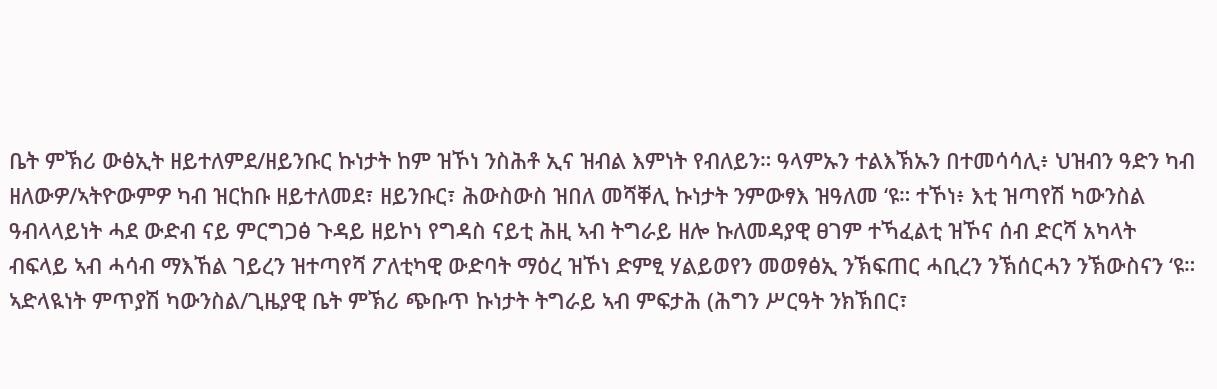ቤት ምኽሪ ውፅኢት ዘይተለምደ/ዘይንቡር ኩነታት ከም ዝኾነ ንስሕቶ ኢና ዝብል እምነት የብለይን። ዓላምኡን ተልእኽኡን በተመሳሳሊ፥ ህዝብን ዓድን ካብ ዘለውዎ/ኣትዮውምዎ ካብ ዝርከቡ ዘይተለመደ፣ ዘይንቡር፣ ሕውስውስ ዝበለ መሻቐሊ ኩነታት ንምውፃእ ዝዓለመ ‘ዩ። ተኾነ፥ እቲ ዝጣየሽ ካውንስል ዓብላላይነት ሓደ ውድብ ናይ ምርግጋፅ ጉዳይ ዘይኮነ የግዳስ ናይቲ ሕዚ ኣብ ትግራይ ዘሎ ኩለመዳያዊ ፀገም ተኻፈልቲ ዝኾና ሰብ ድርሻ አካላት ብፍላይ ኣብ ሓሳብ ማእኸል ገይረን ዝተጣየሻ ፖለቲካዊ ውድባት ማዕረ ዝኾነ ድምፂ ሃልይወየን መወፃፅኢ ንኽፍጠር ሓቢረን ንኽሰርሓን ንኽውስናን ‘ዩ። ኣድላዪነት ምጥያሽ ካውንስል/ጊዜያዊ ቤት ምኽሪ ጭቡጥ ኩነታት ትግራይ ኣብ ምፍታሕ (ሕግን ሥርዓት ንክኽበር፣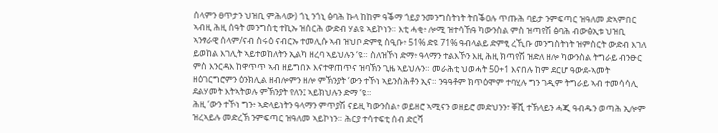ሰላምን ፀጥታን ህዝቢ ምሕላው) ጎኒ ንጎኒ ፅባሕ ኩላ ከከም ዓቕማ ጎይያ ንመንግስትነት ትበቕዐሉ ጥጡሕ ባይታ ንምፍጣር ዝዓለመ ድኣምበር ኣብዚ ሕዚ ሰዓት መንግስቲ ተኪኡ ዝሰርሕ ውድብ ሃልዩ ኣይኮነን። እቲ ሓቂ፥ ሎሚ ዝተሳኸዓ ካውንስል ምስ ዝጣየሽ ፅባሕ ብውፅኢቱ ህዝቢ ኣንፃራዊ ሰላም/ናብ ስሩዕ ናብርኡ ተመሊሱ ኣብ ዝህቦ ድምፂ ስዒቡ፥ 51% ድዩ 71% ዓብላልይ ድምፂ ረኺቡ መንግስትነት ዝምስርት ውድብ እገለ ይወከል እገሊት ኣይተወከለትን ኢልካ ዘረባ ኣይህሉን ‘ዩ። ስለዝኾነ ድማ፥ ዓላማን ተልእኾን እዚ ሕዚ ክጣየሽ ዝድለ ዘሎ ካውንስል ትግራይ ብንፁር ምስ እንርዳእ ከዋጥጥ ኣብ ዘይግበኦ እናተዋጠጥና ዝባኽን ጊዜ ኣይህሉን። መራሕቲ ህወሓት 50+1 እናበሉ ከም ደርሆ ዓውደ-ኣመት ዘዕገርግሮምን ዕንክሊል ዘብሎምን ዘሎ ምኽንያት ‘ውን ተኾነ ኣይንስሕቶን ኢና። ንዓዓቶም ክጥዕሞም ተባሂሉ ግን ገዲም ትግራይ ኣብ ተመሳሳሊ ደልሃመት እትኣትወሉ ምኽንያት የለን፤ ኣይክህሉን ድማ ‘ዩ።
ሕዚ ‘ውን ተኾነ ግን፥ ኣድላይነትን ዓላማን ምጥያሽ ናይዚ ካውንስል፥ ወይዘሮ ኣሚናን ወዘይሮ መድህንን፣ ቐሺ ተኽላይን ሓጂ ዓብዱን ወጣሕ ኢሎም ዝረኣይሉ መድረኽ ንምፍጣር ዝዓለመ ኣይኮነን። ሕርያ ተሳተፍቲ ሰብ ድርሻ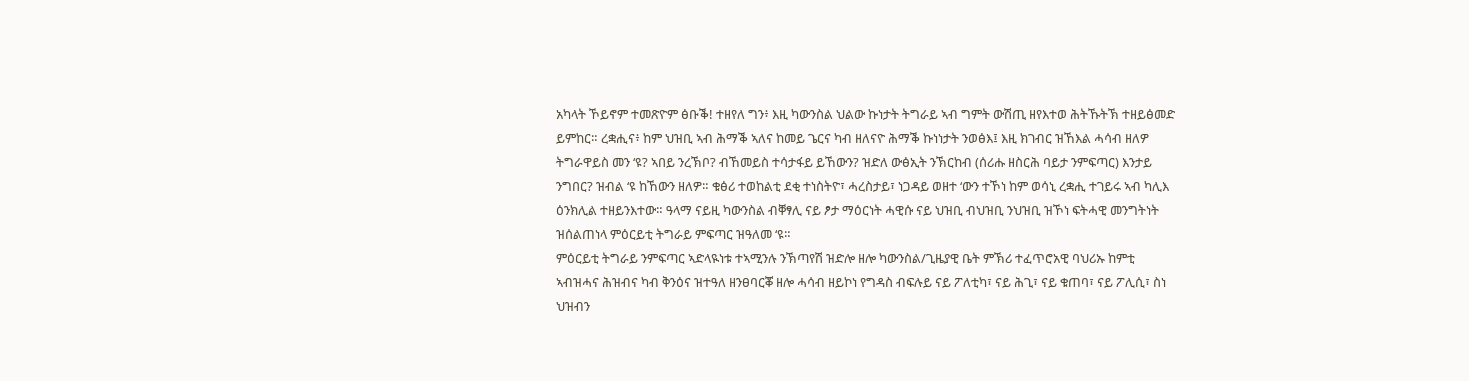አካላት ኾይኖም ተመጽዮም ፅቡቕ! ተዘየለ ግን፥ እዚ ካውንስል ህልው ኩነታት ትግራይ ኣብ ግምት ውሽጢ ዘየእተወ ሕትኹትኽ ተዘይፅመድ ይምከር። ረቋሒና፥ ከም ህዝቢ ኣብ ሕማቕ ኣለና ከመይ ጌርና ካብ ዘለናዮ ሕማቕ ኩነነታት ንወፅእ፤ እዚ ክገብር ዝኸእል ሓሳብ ዘለዎ ትግራዋይስ መን ‘ዩ? ኣበይ ንረኽቦ? ብኸመይስ ተሳታፋይ ይኸውን? ዝድለ ውፅኢት ንኽርከብ (ሰሪሑ ዘስርሕ ባይታ ንምፍጣር) እንታይ ንግበር? ዝብል ‘ዩ ከኸውን ዘለዎ። ቁፅሪ ተወከልቲ ደቂ ተነስትዮ፣ ሓረስታይ፣ ነጋዳይ ወዘተ ‘ውን ተኾነ ከም ወሳኒ ረቋሒ ተገይሩ ኣብ ካሊእ ዕንክሊል ተዘይንእተው። ዓላማ ናይዚ ካውንስል ብቐፃሊ ናይ ፆታ ማዕርነት ሓዊሱ ናይ ህዝቢ ብህዝቢ ንህዝቢ ዝኾነ ፍትሓዊ መንግትነት ዝሰልጠነላ ምዕርይቲ ትግራይ ምፍጣር ዝዓለመ ‘ዩ።
ምዕርይቲ ትግራይ ንምፍጣር ኣድላዪነቱ ተኣሚንሉ ንኽጣየሽ ዝድሎ ዘሎ ካውንስል/ጊዜያዊ ቤት ምኽሪ ተፈጥሮአዊ ባህሪኡ ከምቲ ኣብዝሓና ሕዝብና ካብ ቅንዕና ዝተዓለ ዘንፀባርቖ ዘሎ ሓሳብ ዘይኮነ የግዳስ ብፍሉይ ናይ ፖለቲካ፣ ናይ ሕጊ፣ ናይ ቁጠባ፣ ናይ ፖሊሲ፣ ስነ ህዝብን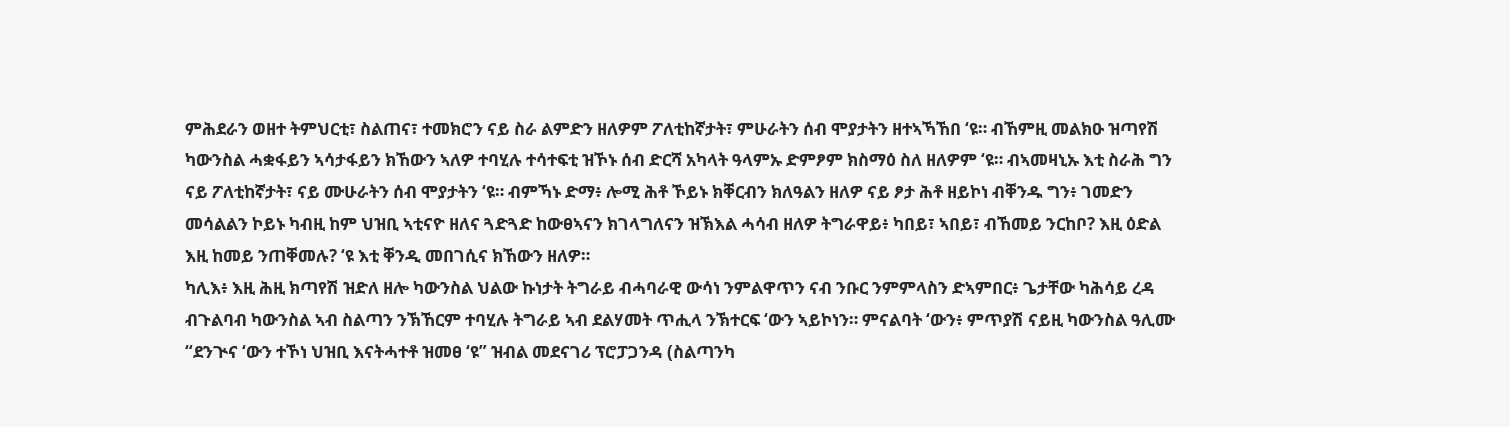ምሕደራን ወዘተ ትምህርቲ፣ ስልጠና፣ ተመክሮን ናይ ስራ ልምድን ዘለዎም ፖለቲከኛታት፣ ምሁራትን ሰብ ሞያታትን ዘተኣኻኸበ ‘ዩ። ብኸምዚ መልክዑ ዝጣየሽ ካውንስል ሓቋፋይን ኣሳታፋይን ክኸውን ኣለዎ ተባሂሉ ተሳተፍቲ ዝኾኑ ሰብ ድርሻ አካላት ዓላምኡ ድምፆም ክስማዕ ስለ ዘለዎም ‘ዩ። ብኣመዛኒኡ እቲ ስራሕ ግን ናይ ፖለቲከኛታት፣ ናይ ሙሁራትን ሰብ ሞያታትን ‘ዩ። ብምኻኑ ድማ፥ ሎሚ ሕቶ ኾይኑ ክቐርብን ክለዓልን ዘለዎ ናይ ፆታ ሕቶ ዘይኮነ ብቐንዱ ግን፥ ገመድን መሳልልን ኮይኑ ካብዚ ከም ህዝቢ ኣቲናዮ ዘለና ጓድጓድ ከውፀኣናን ክገላግለናን ዝኽእል ሓሳብ ዘለዎ ትግራዋይ፥ ካበይ፣ ኣበይ፣ ብኸመይ ንርከቦ? እዚ ዕድል እዚ ከመይ ንጠቐመሉ? ‘ዩ እቲ ቐንዲ መበገሲና ክኸውን ዘለዎ።
ካሊእ፥ እዚ ሕዚ ክጣየሽ ዝድለ ዘሎ ካውንስል ህልው ኩነታት ትግራይ ብሓባራዊ ውሳነ ንምልዋጥን ናብ ንቡር ንምምላስን ድኣምበር፥ ጌታቸው ካሕሳይ ረዳ ብጉልባብ ካውንስል ኣብ ስልጣን ንኽኸርም ተባሂሉ ትግራይ ኣብ ደልሃመት ጥሒላ ንኽተርፍ ‘ውን ኣይኮነን። ምናልባት ‘ውን፥ ምጥያሽ ናይዚ ካውንስል ዓሊሙ “ደንጒና ‘ውን ተኾነ ህዝቢ እናትሓተቶ ዝመፀ ‘ዩ” ዝብል መደናገሪ ፕሮፓጋንዳ (ስልጣንካ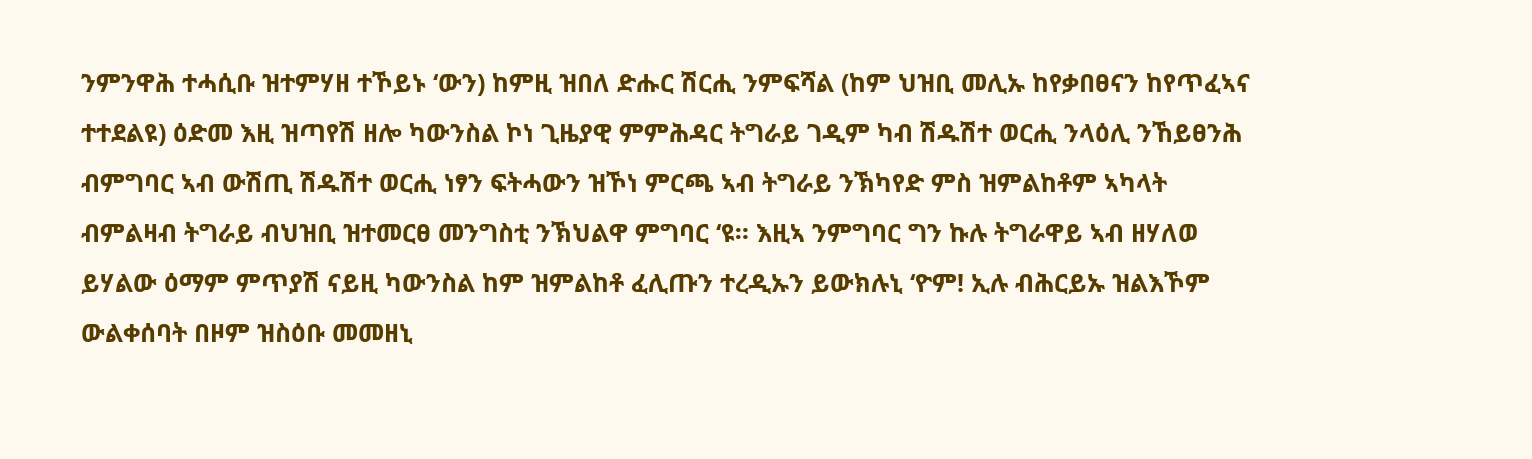ንምንዋሕ ተሓሲቡ ዝተምሃዘ ተኾይኑ ‘ውን) ከምዚ ዝበለ ድሑር ሽርሒ ንምፍሻል (ከም ህዝቢ መሊኡ ከየቃበፀናን ከየጥፈኣና ተተደልዩ) ዕድመ እዚ ዝጣየሽ ዘሎ ካውንስል ኮነ ጊዜያዊ ምምሕዳር ትግራይ ገዲም ካብ ሽዱሽተ ወርሒ ንላዕሊ ንኸይፀንሕ ብምግባር ኣብ ውሽጢ ሽዱሽተ ወርሒ ነፃን ፍትሓውን ዝኾነ ምርጫ ኣብ ትግራይ ንኽካየድ ምስ ዝምልከቶም ኣካላት ብምልዛብ ትግራይ ብህዝቢ ዝተመርፀ መንግስቲ ንኽህልዋ ምግባር ‘ዩ። እዚኣ ንምግባር ግን ኩሉ ትግራዋይ ኣብ ዘሃለወ ይሃልው ዕማም ምጥያሽ ናይዚ ካውንስል ከም ዝምልከቶ ፈሊጡን ተረዲኡን ይውክሉኒ ‘ዮም! ኢሉ ብሕርይኡ ዝልእኾም ውልቀሰባት በዞም ዝስዕቡ መመዘኒ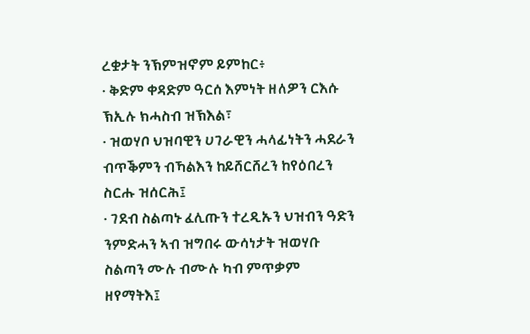ረቋታት ንኽምዝኖም ይምከር፥
· ቅድም ቀዳድም ዓርሰ እምነት ዘለዎን ርእሱ ኽኢሉ ክሓስብ ዝኽእል፣
· ዝወሃቦ ህዝባዊን ሀገራዊን ሓላፊነትን ሓደራን ብጥቕምን ብኻልእን ከይሸርሸረን ከየዕበረን ስርሑ ዝሰርሕ፤
· ገደብ ስልጣኑ ፈሊጡን ተረዲኡን ህዝብን ዓድን ንምድሓን ኣብ ዝግበሩ ውሳነታት ዝወሃቡ ስልጣን ሙሉ ብሙሉ ካብ ምጥቃም ዘየማትእ፤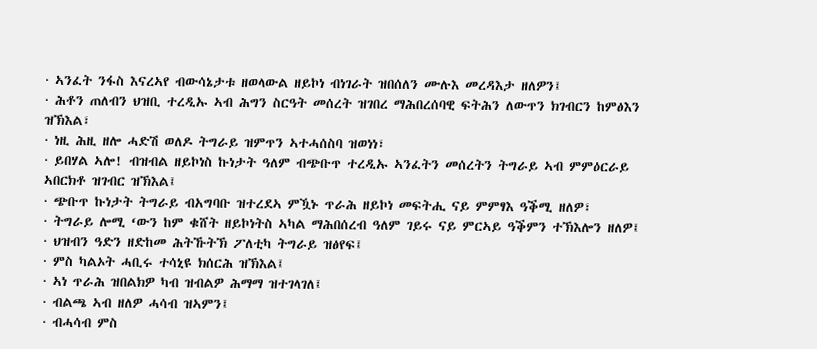· ኣንፈት ንፋስ እናረኣየ ብውሳኔታቱ ዘወላውል ዘይኮነ ብነገራት ዝበሰለን ሙሉእ መረዳእታ ዘለዎን፤
· ሕቶን ጠለብን ህዝቢ ተረዲኡ ኣብ ሕግን ስርዓት መሰረት ዝገበረ ማሕበረሰባዊ ፍትሕን ለውጥን ክገብርን ከምፅእን ዝኽእል፣
· ነዚ ሕዚ ዘሎ ሓድሽ ወለዶ ትግራይ ዝምጥን ኣተሓሰስባ ዝወነነ፣
· ይበሃል ኣሎ! ብዝብል ዘይኮነስ ኩነታት ዓለም ብጭቡጥ ተረዲኡ ኣንፈትን መሰረትን ትግራይ ኣብ ምምዕርራይ ኣበርክቶ ዝገብር ዝኽእል፤
· ጭቡጥ ኩነታት ትግራይ ብአግባቡ ዝተረደኣ ምዃኑ ጥራሕ ዘይኮነ መፍትሒ ናይ ምምፃእ ዓቕሚ ዘለዎ፣
· ትግራይ ሎሚ ‘ውን ከም ቁሸት ዘይኮነትስ ኣካል ማሕበሰረብ ዓለም ገይሩ ናይ ምርኣይ ዓቕምን ተኽእሎን ዘለዎ፤
· ህዝብን ዓድን ዘድከመ ሕትኹትኽ ፖለቲካ ትግራይ ዝፅየፍ፤
· ምስ ካልኦት ሓቢሩ ተሳኒዩ ክሰርሕ ዝኽእል፤
· ኣነ ጥራሕ ዝበልክዎ ካብ ዝብልዎ ሕማማ ዝተገላገለ፤
· ብልጫ ኣብ ዘለዎ ሓሳብ ዝኣምን፤
· ብሓሳብ ምስ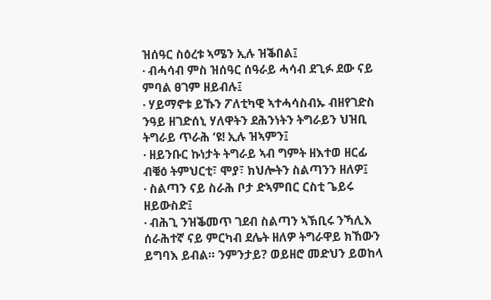ዝሰዓር ስዕረቱ ኣሜን ኢሉ ዝቕበል፤
· ብሓሳብ ምስ ዝሰዓር ሰዓራይ ሓሳብ ደጊፉ ደው ናይ ምባል ፀገም ዘይብሉ፤
· ሃይማኖቱ ይኹን ፖለቲካዊ ኣተሓሳስብኡ ብዘየገድስ ንዓይ ዘገድሰኒ ሃለዋትን ደሕንነትን ትግራይን ህዝቢ ትግራይ ጥራሕ ‘ዩ! ኢሉ ዝኣምን፤
· ዘይንቡር ኩነታት ትግራይ ኣብ ግምት ዘእተወ ዘርፊ ብቑዕ ትምህርቲ፣ ሞያ፣ ክህሎትን ስልጣንን ዘለዎ፤
· ስልጣን ናይ ስራሕ ቦታ ድኣምበር ርስቲ ጌይሩ ዘይውስድ፤
· ብሕጊ ንዝቕመጥ ገደብ ስልጣን ኣኽቢሩ ንኻሊእ ሰራሕተኛ ናይ ምርካብ ደሌት ዘለዎ ትግራዋይ ክኸውን ይግባእ ይብል። ንምንታይ? ወይዘሮ መድህን ይወከላ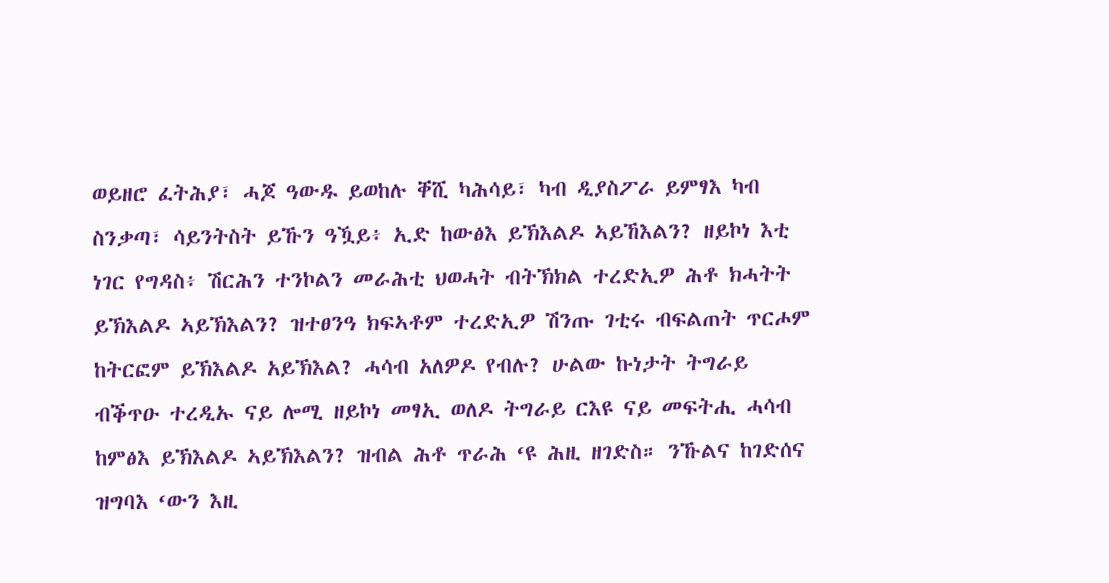ወይዘሮ ፈትሕያ፣ ሓጆ ዓውዱ ይወከሉ ቐሺ ካሕሳይ፣ ካብ ዲያስፖራ ይምፃእ ካብ ስንቃጣ፣ ሳይንትስት ይኹን ዓዃይ፥ ኢድ ከውፅእ ይኽእልዶ ኣይኸእልን? ዘይኮነ እቲ ነገር የግዳስ፥ ሽርሕን ተንኮልን መራሕቲ ህወሓት ብትኽክል ተረድኢዎ ሕቶ ክሓትት ይኽእልዶ ኣይኽእልን? ዝተፀንዓ ክፍኣቶም ተረድኢዎ ሽንጡ ገቲሩ ብፍልጠት ጥርሖም ከትርፎም ይኽእልዶ አይኽእል? ሓሳብ አለዎዶ የብሉ? ሁልው ኩነታት ትግራይ ብቕጥዑ ተረዲኡ ናይ ሎሚ ዘይኮነ መፃኢ ወለዶ ትግራይ ርእዩ ናይ መፍትሒ ሓሳብ ከምፅእ ይኽእልዶ ኣይኽእልን? ዝብል ሕቶ ጥራሕ ‘ዩ ሕዚ ዘገድስ። ንኹልና ከገድሰና ዝግባእ ‘ውን እዚ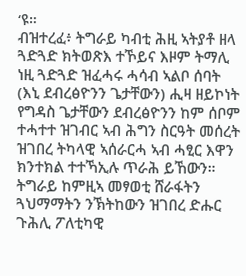‘ዩ።
ብዝተረፈ፥ ትግራይ ካብቲ ሕዚ ኣትያቶ ዘላ ጓድጓድ ክትወጽእ ተኾይና እዞም ትማሊ ነዚ ጓድጓድ ዝፈሓሩ ሓሳብ ኣልቦ ሰባት (እኒ ደብረፅዮንን ጌታቸውን) ሒዛ ዘይኮነት የግዳስ ጌታቸውን ደብረፅዮንን ከም ሰቦም ተሓተተ ዝገብር ኣብ ሕግን ስርዓት መሰረት ዝገበረ ትካላዊ ኣሰራርሓ ኣብ ሓፂር እዋን ክንተክል ተተኻኢሉ ጥራሕ ይኸውን። ትግራይ ከምዚኣ መፃወቲ ሸራፋትን ጓህማማትን ንኽትከውን ዝገበረ ድሑር ጉሕሊ ፖለቲካዊ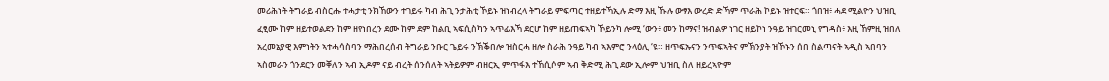መሪሕነት ትግራይ ብስርሑ ተሓታቲ ንክኸውን ተገይሩ ካብ ሕጊ ንታሕቲ ኾይኑ ዝነብረላ ትግራይ ምፍጣር ተዘይተኻኢሉ ድማ እዚ ኹሉ ውፃእ ውረድ ድኻም ጥራሕ ኮይኑ ዝተርፍ። ጎበዝ፥ ሓደ ሚልዮን ህዝቢ ፈፂሙ ከም ዘይተወልደን ከም ዘየነበረን ደሙ ከም ደም ከልቢ ኣፍሲስካን ኣጥፊእኻ ደርሆ ከም ዘይጠፍኣካ ኾይንካ ሎሚ ‘ውን፥ መን ከማና! ዝብልዎ ነገር ዘይኮነ ንዓይ ዝገርመኒ የግዳስ፥ እዚ ኸምዚ ዝበለ አረመኔያዊ እምነትን ኣተሓሳስባን ማሕበረሰብ ትግራይ ንቡር ጌይሩ ንኽቕበሎ ዝስርሓ ዘሎ ስራሕ ንዓይ ካብ ኣእምሮ ንላዕሊ ‘ዩ። ዘጥፍኡናን ንጥፍኣትና ምኽንያት ዝኾኑን ሰበ ስልጣናት ኣዲስ ኣበባን ኣስመራን ጎንደርን መቐለን ኣብ ኢዶም ናይ ብረት ሰንሰለት ኣትይዎም ብዘርኢ ምጥፋእ ተኸሲሶም ኣብ ቅድሚ ሕጊ ደው ኢሎም ህዝቢ ስለ ዘይረኣዮም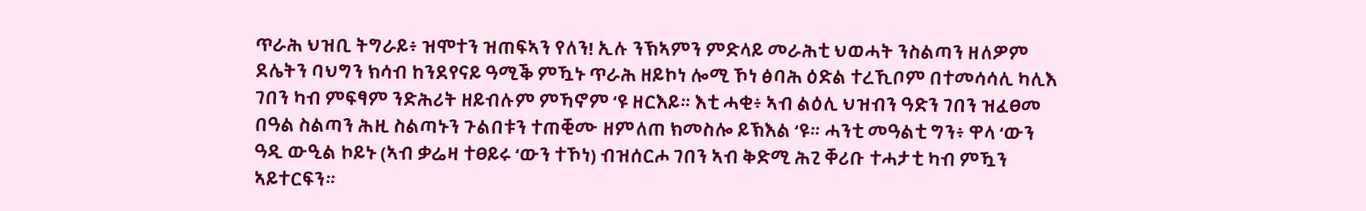ጥራሕ ህዝቢ ትግራይ፥ ዝሞተን ዝጠፍኣን የለን! ኢሉ ንኽኣምን ምድላይ መራሕቲ ህወሓት ንስልጣን ዘለዎም ደሌትን ባህግን ክሳብ ከንደየናይ ዓሚቕ ምዃኑ ጥራሕ ዘይኮነ ሎሚ ኾነ ፅባሕ ዕድል ተረኺቦም በተመሳሳሊ ካሊእ ገበን ካብ ምፍፃም ንድሕሪት ዘይብሉም ምኻኖም ‘ዩ ዘርእይ። እቲ ሓቂ፥ ኣብ ልዕሊ ህዝብን ዓድን ገበን ዝፈፀመ በዓል ስልጣን ሕዚ ስልጣኑን ጉልበቱን ተጠቒሙ ዘምለጠ ክመስሎ ይኽእል ‘ዩ። ሓንቲ መዓልቲ ግን፥ ዋላ ‘ውን ዓዲ ውዒል ኮይኑ (ኣብ ቃሬዛ ተፀይሩ ‘ውን ተኾነ) ብዝሰርሖ ገበን ኣብ ቅድሚ ሕጊ ቐሪቡ ተሓታቲ ካብ ምዃን ኣይተርፍን።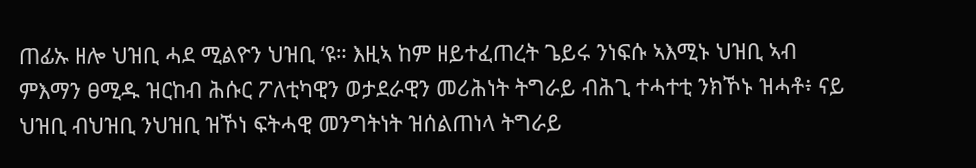ጠፊኡ ዘሎ ህዝቢ ሓደ ሚልዮን ህዝቢ ‘ዩ። እዚኣ ከም ዘይተፈጠረት ጌይሩ ንነፍሱ ኣእሚኑ ህዝቢ ኣብ ምእማን ፀሚዱ ዝርከብ ሕሱር ፖለቲካዊን ወታደራዊን መሪሕነት ትግራይ ብሕጊ ተሓተቲ ንክኾኑ ዝሓቶ፥ ናይ ህዝቢ ብህዝቢ ንህዝቢ ዝኾነ ፍትሓዊ መንግትነት ዝሰልጠነላ ትግራይ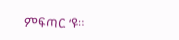ምፍጣር ‘ዩ።